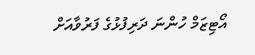އޯޓިޒަމް ހުންނަ ދަރިފުޅުގެ ފަރުވާއަށް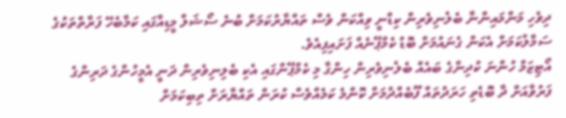ދިވެހި މަންމައިންނާ ބެލެނިވެރިން ކިޑްނީ ވިއްކަން ވެސް ތައްޔާރުކަމަށް ބުނެ ސޯޝަލް މީޑިއާގައި ކަމާބެހޭ ފަރާތްތަކުގެ ސަމާލުކަމަށް އެކަން ގެނައުމަށް ބޮޑު ކެމްޕޭނެއް ފަށައިފިއެވެ.
އޯޓިޒަމް ހުންނަ ކުދިންގެ ބައެއް ބެލެނިވެރިން ހިންގާ މި ކެމްޕޭންގައި އެކި ބެލިނިވެރިން ދަނީ އެމީހުންގެ ދަރިންގެ ފަރުވާއަށް ދާ ބޮޑެތި ހަރަދުތައް ފޫބެއްދުމަށް ކޮންމެ ކަމެއްވެސް ކުރަން ތައްޔާރަށް ތިބިކަމަށް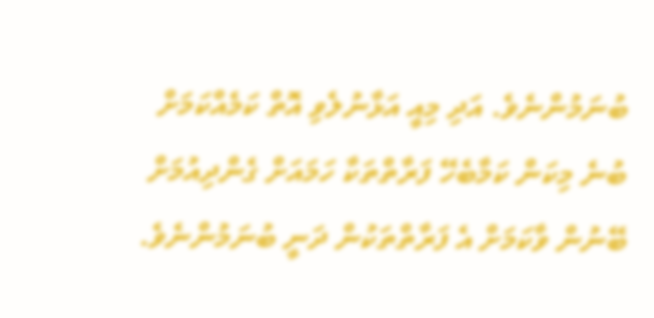ބުނަމުންނެވެ. އަދި މިއީ އަޅާނުލެވި އޮތް ކަމެއްކަމަށް ބުނެ މިކަން ކަމާބެހޭ ފަރާތްތަކާ ހަމައަށް ގެންދިއުމަށް ބޭނުން ވާކަމަށް އެ ފަރާތްތަކުން ދަނީ ބުނަމުންނެވެ.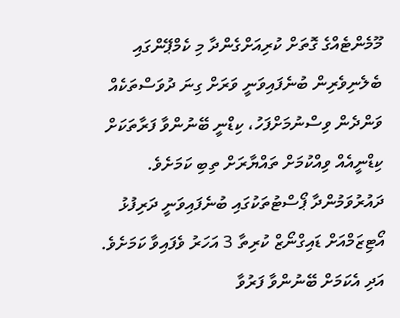މޫމެންޓެއްގެ ގޮތަށް ކުރިއަށްގެންދާ މި ކެމްޕޭންގައި ބެލެނިވެރިން ބުނެފައިވަނީ ވަރަށް ގިނަ ދުވަސްތަކެއް ވަންދެން ވިސްނުމަށްފަހު، ކިޑްނީ ބޭނުންވާ ފަރާތަކަށް ކިޑްނީއެއް ވިއްކުމަށް ތައްޔާރަށް ތިބި ކަމަށެވެ.
ދައުރުވަމުންދާ ޕޯސްޓުތަކުގައި ބުނެފައިވަނީ ދަރިފުޅު އޯޓިޒަމްއަށް ޑައިގްނޯޒް ކުރިތާ 3 އަހަރު ވެފައިވާ ކަމަށެވެ. އަދި އެކަމަށް ބޭނުންވާ ފަރުވާ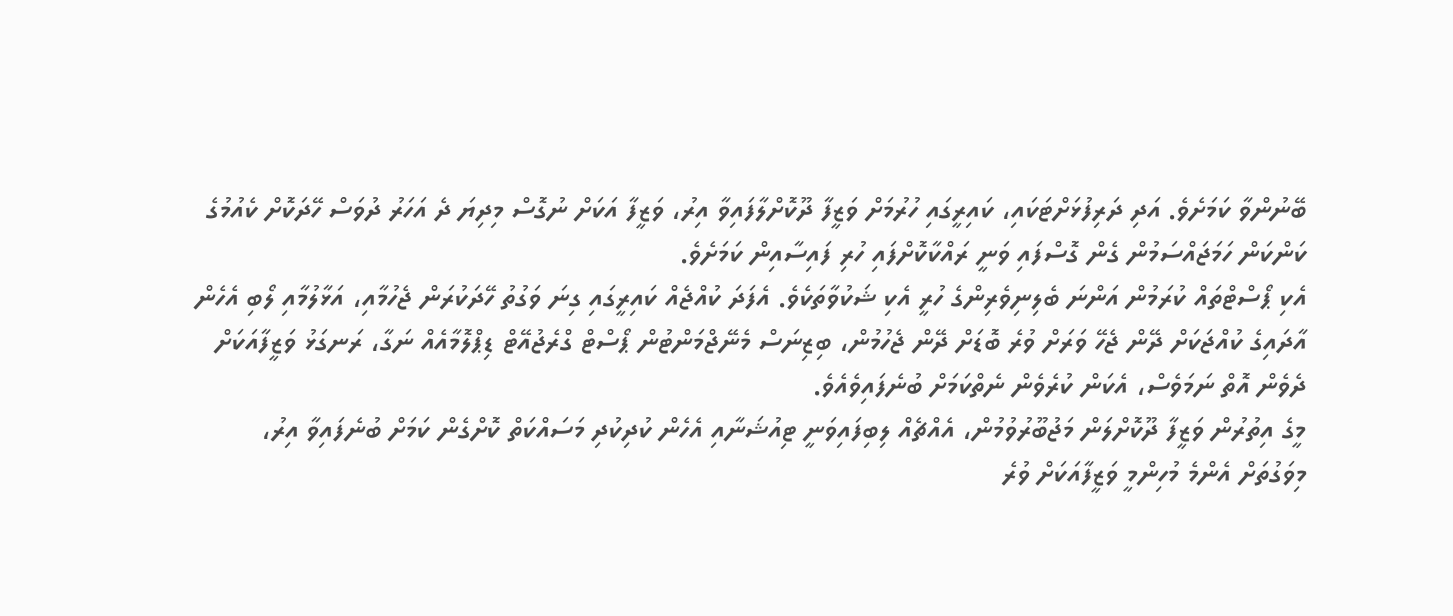ބޭނުންވާ ކަމަށެވެ. އަދި ދަރިފުޅަށްޓަކައި، ކައިރީގައި ހުރުމަށް ވަޒީފާ ދޫކޮށްލާފައިވާ އިރު، ވަޒީފާ އަކަށް ނުގޮސް މިދިޔަ ދެ އަހަރު ދުވަސް ހޭދަކޮށް ކެއުމުގެ ކަންކަން ހަމަޖައްސަމުން ގެން ގޮސްފައި ވަނީ ރައްކާކޮށްފައި ހުރި ފައިސާއިން ކަމަށެވެ.
އެކި ޕޯސްޓްތައް ކުރަމުން އަންނަ ބެލިނިވެރިންގެ ހުރީ އެކި ޝަކުވާތަކެވެ. އެފަދަ ކުއްޖެއް ކައިރީގައި ގިނަ ވަގުތު ހޭދަކުރަން ޖެހުމާއި، އަޅާލުމާއި ލޯބި އެހެން އާދައިގެ ކުއްޖަކަށް ދޭން ޖެހޭ ވަރަށް ވުރެ ބޮޑަށް ދޭން ޖެހުމުން، ބިޒިނަސް މެނޭޖްމަންޓުން ޕޯސްޓް ގްރެޖުއޭޓް ޑިޕްލޮމާއެއް ނަގާ، ރަނގަޅު ވަޒީފާއަކަށް ދެވެން އޮތް ނަމަވެސް، އެކަން ކުރެވެން ނެތްކަމަށް ބުނެފައިވެއެވެ.
މީގެ އިތުރުން ވަޒީފާ ދޫކޮށްލަން މަޖުބޫރުވުމުން، އެއްޗެއް ލިބިފައިވަނީ ޓިއުޝަނާއި އެހެން ކުދިކުދި މަސައްކަތް ކޮށްގެން ކަމަށް ބުނެފައިވާ އިރު، މިވަގުތަށް އެންމެ މުހިންމީ ވަޒީފާއަކަށް ވުރެ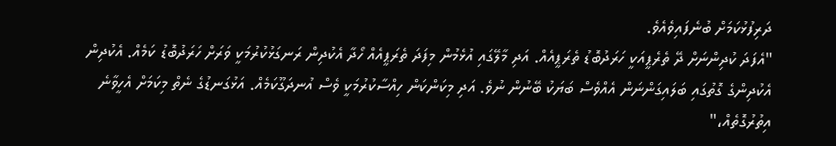ދަރިފުޅުކަމަށް ބުނެފައިވެއެވެ.
"އެފަދަ ކުދިންނަށް ދޭ ތެރެޕީއަކީ ހަރަދުބޮޑު ތެރަޕީއެއް. އަދި މާލޭގައި އުޅެމުން މިފަދަ ތެރަޕީއެއް ހޯދާ އެކުދިން ރަނގަޅުކުރުމަކީ ވަރަށް ހަރަދުބޮޑު ކަމެއް. އެކުދިން އެކުދިންގެ ގޮތުގައި ބަލައިގަންނަން އެއްވެސް ބަޔަކު ބޭނުން ނުވެ. އަދި މިކަންކަން ހިއްސާކުރުމަކީ ވެސް އުނދަގޫކަމެއް. އަޅުގަނޑުގެ ނެތް މިކަމަށް އެހީވާނެ އިތުރުގޮތެއް،"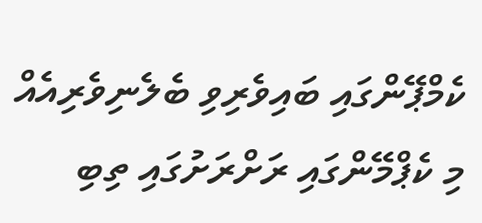ކެމްޕޭންގައި ބައިވެރިވި ބެލެނިވެރިއެއް
މި ކެޕްމޭންގައި ރަށްރަށުގައި ތިބި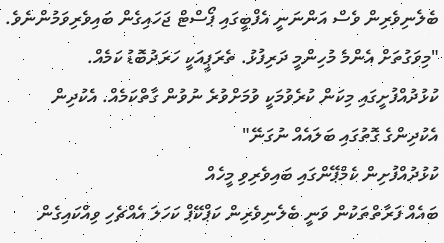ބެލެނިވެރިން ވެސް އަންނަނީ އެފްބީގައި ޕޯސްޓް ޖަހައިގެން ބައިވެރިވަމުންނެވެ.
"މިވަގުތަށް އެންމެ މުހިންމީ ދަރިފުޅު. ތެރަޕީއަކީ ހަރަދުބޮޑު ކަމެއް. ކުޅުދުއްފުށީގައި މިކަން ކުރެވުމަކީ ވުމަށްވުރެ ނުވުން ގާތްކަމެއް. އެކުދިން އެކުދިންގެ ގޮތުގައި ބަލައެއް ނުގަނޭ"
ކުޅުދުއްފުށިން ކެމްޕޭންގައި ބައިވެރިވި މީހެއް
ބައެއް ފަރާތްތަކުން ވަނީ ބެލެނިވެރިން ކަޕްކޭޕް ކަހަލަ އެއްޗެހި ވިއްކައިގެން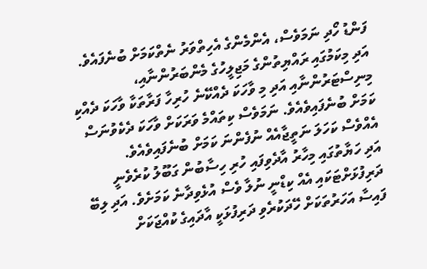ފަންޑު ހޯދި ނަމަވެސް، އެންމެންގެ އެހިތްވަރު ނެތްކަމަށް ބުނެފައެވެ. އަދި މިކަމުގައި ރައްޔިތުންގެ މަޖިލީހުގެ މެންބަރުންނާއި، މިނިސްޓަރުންނާއި އަދި މި ވާހަކަ ދެއްކޭނެ ހުރިހާ ފަރާތަކާ ވާހަކަ ދެއްކި ކަމަށް ބުނެފައިވެއެވެ. ނަމަވެސް ކިތައްމެ ވަރަކަށް ވާހަކަ ދެކެވުނަސް އެއްވެސް ކަހަލަ ނަތީޖާއެއް ނުފެންނަ ކަމަށް ބުނެފައިވެއެވެ.
އަދި ހަޔާތުގައި މިހާރު އާދެވިފައި ހުރި ހިސާބުން ގަބޫލު ކުރެވެނީ ދަރިފުޅަށްޓަކައި އެއް ކިޑްނީ ނުލާ ވެސް އުޅެވިދާނެ ކަމަށެވެ. އަދި ލިބޭ ފައިސާ އަހަރުތަކަށް ހޭދަކުރެވި ދަރިފުޅަކީ އާދައިގެ ކުއްޖަކަށް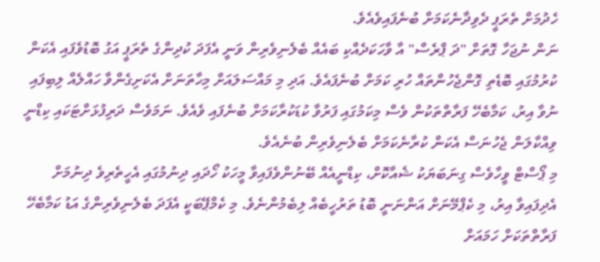ހެދުމަށް ތެރަޕީ ދެވިދާނެކަމަށް ބުނެފައިވެއެވެ.
ނަން ނުޖަހާ ގޮތަށް "ދަ ޕްރެސް" އާ ވާހަކަދެއްކި ބައެއް ބެލެނިވެރިން ވަނީ އެފަދަ ކުދިންގެ ތެރަޕީ އަގު ބޮޑުވެފައި އެކަން ކުރުމުގައި ބޮޑެތި ގޮންޖެހުންތައް ހުރި ކަމަށް ބުނެފައެވެ. އަދި މި މައްސަލައަށް މިހާތަނަށް އެކަށިގެންވާ ހައްލެއް ލިބިފައި ނުވާ އިރު، ކަމާބެހޭ ފަރާތްތަކުން ވެސް މިކަމުގައި ފަރުވާ ކުޑަކުރާކަމަށް ބުނެފައި ވެއެވެ. ނަމަވެސް ދަރިފުޅަށްޓަކައި ކިޑްނީ ވިއްކާލަން ޖެހުނަސް އެކަން ކުރާނެކަމަށް ބެލެނިވެރިން ބުނެއެވެ.
މި ޕޯސްޓް ވީހާވެސް ގިނަބަޔަކު ޝެއާކޮށް، ކިޑްނީއެއް ބޭނުންވެފައިވާ މީހަކު ހޯދައި ދިނުމުގައި އެހީތެރިވެ ދިނުމަށް އެދިފައިވާ އިރު، މި ކެޕްމޭނަށް އަންނަނީ ބޮޑު ތަރުހީބެއް ލިބެމުންނެވެ. މި ކެމްޕޭބަކީ އެފަދަ ބެލެނިވެރިންގެ އަޑު ކަމާބެހޭ ފަރާތްތަކަށް ހަމައަށް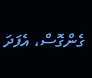ގެންގޮސް، އެފަދަ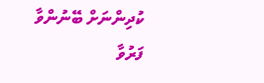ކުދިންނަށް ބޭނުންވާ ފަރުވާ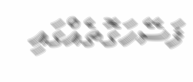ފަސޭހަގޮތެއްގައި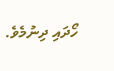ހޯދައި ދިނުމެވެ.